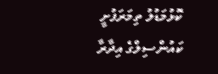ކޮޅުމަޑުލު ތިމަރަފުށީ ކައުންސިލްގެ އިދާރާ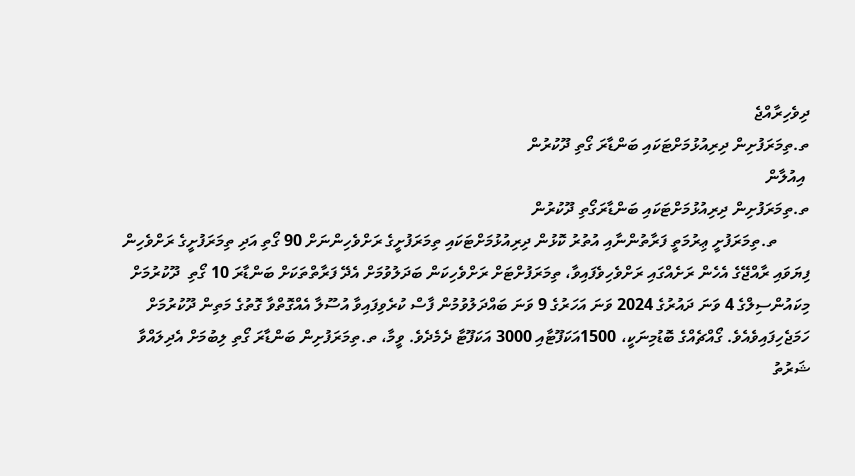ދިވެހިރާއްޖެ
ތ.ތިމަރަފުށިން ދިރިއުޅުމަށްޓަކައި ބަންޑާރަ ގޯތި ދޫކުރުން
 އިއުލާން
ތ.ތިމަރަފުށިން ދިރިއުޅުމަށްޓަކައި ބަންޑާރަގޯތި ދޫކުރުން
        ތ.ތިމަރަފުށީ ޢިރުމަތީ ފަރާތުންނާއި އުތުރު ކޮޅުން ދިރިއުޅުމަށްޓަކައި ތިމަރަފުށީގެ ރަށްވެހިންނަށް 90 ގޯތި އަދި ތިމަރަފުށީގެ ރަށްވެހިން ފިޔަވައި ރާއްޖޭގެ އެހެން ރަށެއްގައި ރަށްވެހިވެފައިވާ، ތިމަރަފުށްޓަށް ރަށްވެހިކަން ބަދަލުވުމަށް އެދޭ ފަރާތްތަކަށް ބަންޑާރަ 10 ގޯތި  ދޫކުރުމަށް މިކައުންސިލްގެ 4 ވަނަ ދައުރުގެ 2024 ވަނަ އަހަރުގެ 9 ވަނަ ބައްދަލުވުމުން ފާސް ކުރެވިފައިވާ އުސޫލާ އެއްގޮތްވާ ގޮތުގެ މަތިން ދޫކުރުމަށް ހަމަޖެހިފައިވެއެވެ. ގޯއްޗެއްގެ ބޮޑުމިނަކީ، 1500އަކަފޫޓާއި 3000 އަކަފޫޓާ ދެމެދެވެ. ވީމާ، ތ.ތިމަރަފުށިން ބަންޑާރަ ގޯތި ލިބުމަށް އެދިލައްވާ ޝަރުތު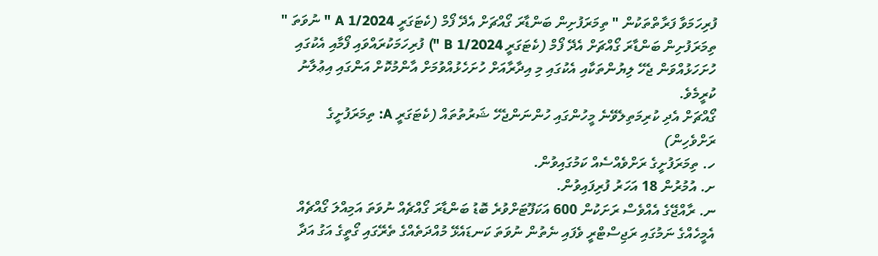ފުރިހަމަވާ ފަރާތްތަކުން " ތިމަރަފުށިން ބަންޑާރަ ގޯއްޗަށް އެދޭ ފޯމް (ކެޓަގަރީ A 1/2024 " ނުވަތަ " ތިމަރަފުށިން ބަންޑާރަ ގޯއްޗަށް އެދޭ ފޯމް (ކެޓަގަރީ B 1/2024 ") ފުރިހަމަކުރައްވައި ފޯމާއި އެކުގައި ހުށަހަޅުއްވަން ޖެހޭ ލިޔުންތަކާއި އެކުގައި މި އިދާރާއަށް ހުށަހެޅުއްވުމަށް އާންމުކޮށް އަންގައި އިޢުލާނު ކުރީމެވެ.
ގޯއްޗަށް އެދި ކުރިމަތިލެވޭނެ މީހުންގައި ހުންނަންޖެހޭ ޝަރުތުތައް (ކެޓަގަރީ A: ތިމަރަފުށީގެ ރަށްވެހިން)
ހ. ތިމަރަފުށީގެ ރަށްވެއްސެއް ކަމުގައިވުން.
ށ. އުމުރުން 18 އަހަރު ފުރިފައިވުން.
ނ. ރާއްޖޭގެ އެއްވެސް ރަށަކުން 600 އަކަފޫޓަށްވުރެ ބޮޑު ބަންޑާރަ ގޯއްޗެއް ނުވަތަ އަމިއްލަ ގޯއްޗެއް އެމީހެއްގެ ނަމުގައި ރަޖިސްޓްރީ ވެފައި ނެތުން ނުވަތަ ކަނޑައެޅޭ މުއްދަތެއްގެ ތެރޭގައި ގޯތީގެ އަގު އަދާ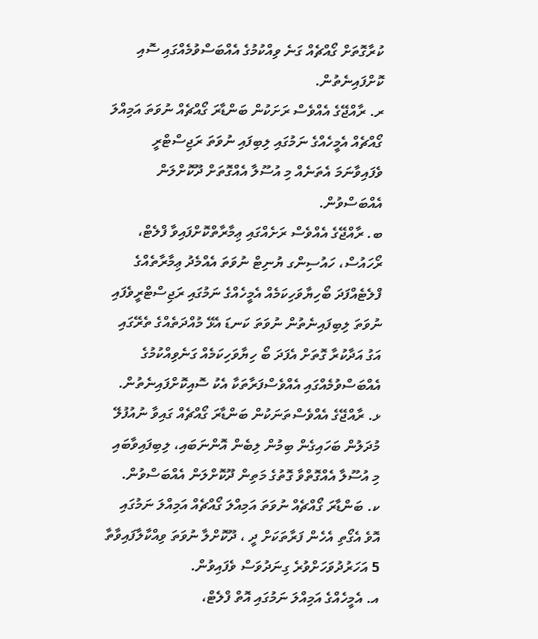ކުރާގޮތަށް ގޯއްޗެއް ގަނެ ވިއްކުމުގެ އެއްބަސްވުމެއްގައި ސޮއި ކޮށްފައިނެތުން.
ރ. ރާއްޖޭގެ އެއްވެސް ރަށަކުން ބަންޑާރަ ގޯއްޗެއް ނުވަތަ އަމިއްލަ ގޯއްޗެއް އެމީހެއްގެ ނަމުގައި ލިބިފައި ނުވަތަ ރަޖިސްޓްރީ ވެފައިވާނަމަ އެތަނެއް މި އުސޫލާ އެއްގޮތަށް ދޫކޮށްލަން އެއްބަސްވުން.
ބ. ރާއްޖޭގެ އެއްވެސް ރަށެއްގައި ޢިމާރާތްކޮށްފައިވާ ފްލެޓް، ރޯހައުސް، ހައުސިންގ ޔުނިޓް ނުވަތަ އެއްމެދު ޢިމާރާތެއްގެ ފްލެޓެއްފަދަ ބޯހިޔާވަހިކަމެއް އެމީހެއްގެ ނަމުގައި ރަޖިސްޓްރީވެފައި ނުވަތަ ލިބިފައިނެތުން ނުވަތަ ކަނޑަ އެޅޭ މުއްދަތެއްގެ ތެރޭގައި އަގު އަދާކުރާ ގޮތަށް އެފަދަ ބޯ ހިޔާވަހިކަމެއް ގަނެވިއްކުމުގެ އެއްބަސްވުމެއްގައި އެއްވެސްފަރާތަކާ އެކު ސޮއިކޮށްފައިނެތުން.
ޅ. ރާއްޖޭގެ އެއްވެސްތަނަކުން ބަންޑާރަ ގޯއްޗެއް ގައިވާ ނުއުފުލޭ މުދަލުން ބަހައިގެން ބިމުން ލިބެން އޮންނަބައި، ލިބިފައިވާބައި މި އުސޫލާ އެއްގޮތްވާ ގޮތުގެ މަތިން ދޫކޮށްލަން އެއްބަސްވުން.
ކ. ބަންޑާރަ ގޯއްޗެއް ނުވަތަ އަމިއްލަ ގޯއްޗެއް އަމިއްލަ ނަމުގައި އޮވެ އެގޯތި އެހެން ފަރާތަކަށް ދީ ، ދޫކޮށްލާ ނުވަތަ ވިއްކާލާފައިވާތާ  5 އަހަރުދުވަހަށްވުރެ ގިނަދުވަސް ވެފައިވުން.
އ. އެމީހެއްގެ އަމިއްލަ ނަމުގައި އޮތް ފްލެޓް،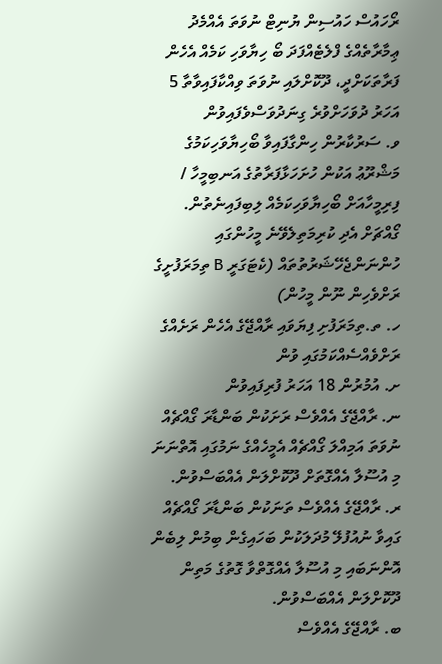ރޯހައުސް ހައުސިން ޔުނިޓް ނުވަތަ އެއްމެދު ޢިމާރާތެއްގެ ފްލެޓެއްފަދަ ބޯ ހިޔާވަހި ކަމެއް އެހެން ފަރާތަކަށްދީ، ދޫކޮށްލައި ނުވަތަ ވިއްކާފައިވާތާ 5 އަހަރު ދުވަހަށްވުރެ ގިނަދުވަސްވެފައިވުން
ވ. ސަރުކާރުން ހިންގާފައިވާ ބޯހިޔާވަހިކަމުގެ މަޝްރޫޢު އަކުން ހުށަހަޅާފަރާތުގެ އަނބިމީހާ / ފިރިމީހާއަށް ބޯހިޔާވަހިކަމެއް ލިބިފައިނެތުން.
ގޯއްޗަށް އެދި ކުރިމަތިލެވޭނެ މީހުންގައި ހުންނަންޖެހޭޝަރުތުތައް (ކެޓަގަރީ B ތިމަރަފުށީގެ ރަށްވެހިން ނޫން މީހުން)
ހ. ތ.ތިމަރަފުށި ފިޔަވައި ރާއްޖޭގެ އެހެން ރަށެއްގެ ރަށްވެއްސެއްކަމުގައި ވުން
ށ. އުމުރުން 18 އަހަރު ފުރިފައިވުން
ނ. ރާއްޖޭގެ އެއްވެސް ރަށަކުން ބަންޑާރަ ގޯއްޗެއް ނުވަތަ އަމިއްލަ ގޯއްޗެއް އެމީހެއްގެ ނަމުގައި އޮތްނަނަ މި އުސޫލާ އެއްގޮތަށް ދޫކޮށްލަން އެއްބަސްވުން.
ރ. ރާއްޖޭގެ އެއްވެސް ތަނަކުން ބަންޑާރަ ގޯއްޗެއް ގައިވާ ނުއުފުލޭ މުދަލަކުން ބަހައިގެން ބިމުން ލިބެން އޮންނަބައި މި އުސޫލާ އެއްގޮތްވާ ގޮތުގެ މަތިން ދޫކޮށްލަން އެއްބަސްވުން.
ބ. ރާއްޖޭގެ އެއްވެސް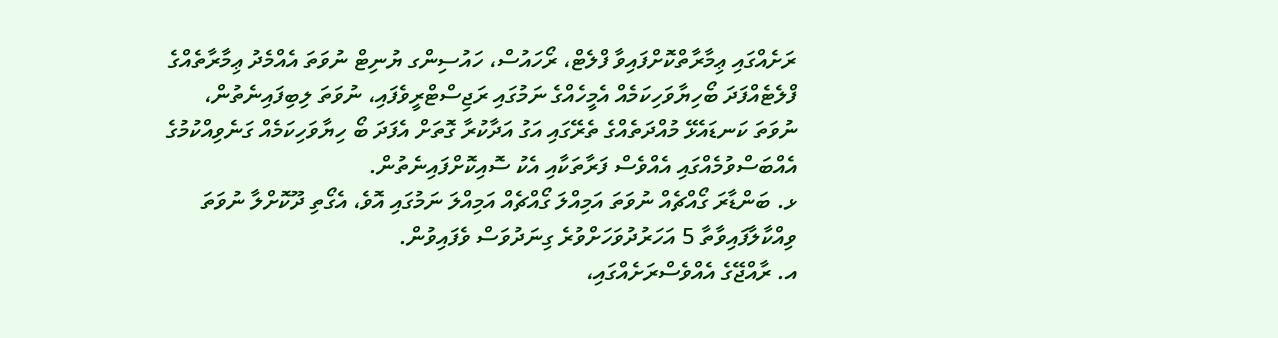ރަށެއްގައި ޢިމާރާތްކޮށްފައިވާ ފްލެޓް، ރޯހައުސް، ހައުސިންގ ޔުނިޓް ނުވަތަ އެއްމެދު ޢިމާރާތެއްގެ ފްލެޓެއްފަދަ ބޯހިޔާވަހިކަމެއް އެމީހެއްގެ ނަމުގައި ރަޖިސްޓްރީވެފައި، ނުވަތަ ލިބިފައިނެތުން، ނުވަތަ ކަނޑައެޅޭ މުއްދަތެއްގެ ތެރޭގައި އަގު އަދާކުރާ ގޮތަށް އެފަދަ ބޯ ހިޔާވަހިކަމެއް ގަނެވިއްކުމުގެ އެއްބަސްވުމެއްގައި އެއްވެސް ފަރާތަކާއި އެކު ސޮއިކޮށްފައިނެތުން.
ޅ. ބަންޑާރަ ގޯއްޗެއް ނުވަތަ އަމިއްލަ ގޯއްޗެއް އަމިއްލަ ނަމުގައި އޮވެ، އެގޯތި ދޫކޮށްލާ ނުވަތަ ވިއްކާލާފައިވާތާ 5 އަހަރުދުވަހަށްވުރެ ގިނަދުވަސް ވެފައިވުން.
އ. ރާއްޖޭގެ އެއްވެސްރަށެއްގައި،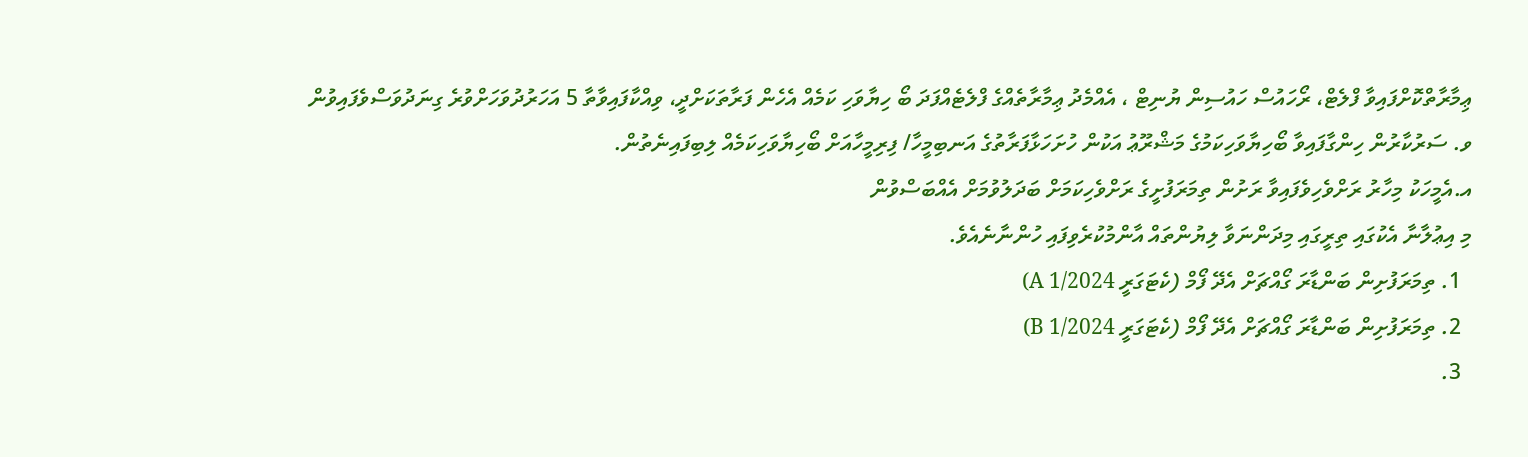ޢިމާރާތްކޮށްފައިވާ ފްލެޓް، ރޯހައުސް ހައުސިން ޔުނިޓް ، އެއްމެދު ޢިމާރާތެއްގެ ފްލެޓެއްފަދަ ބޯ ހިޔާވަހި ކަމެއް އެހެން ފަރާތަކަށްދީ، ވިއްކާފައިވާތާ 5 އަހަރުދުވަހަށްވުރެ ގިނަދުވަސްވެފައިވުން
ވ. ސަރުކާރުން ހިންގާފައިވާ ބޯހިޔާވަހިކަމުގެ މަޝްރޫޢު އަކުން ހުށަހަޅާފަރާތުގެ އަނބިމީހާ/ ފިރިމީހާއަށް ބޯހިޔާވަހިކަމެއް ލިބިފައިނެތުން.
އ.އެމީހަކު މިހާރު ރަށްވެހިވެފައިވާ ރަށުން ތިމަރަފުށީގެ ރަށްވެހިކަމަށް ބަދަލުވުމަށް އެއްބަސްވުން
މި އިޢުލާނާ އެކުގައި ތިރީގައި މިދަންނަވާ ލިޔުންތައް އާންމުކުރެވިފައި ހުންނާނެއެވެ.
  1. ތިމަރަފުށިން ބަންޑާރަ ގޯއްޗަށް އެދޭ ފޯމް (ކެޓަގަރީ A 1/2024)
  2. ތިމަރަފުށިން ބަންޑާރަ ގޯއްޗަށް އެދޭ ފޯމް (ކެޓަގަރީ B 1/2024)
  3.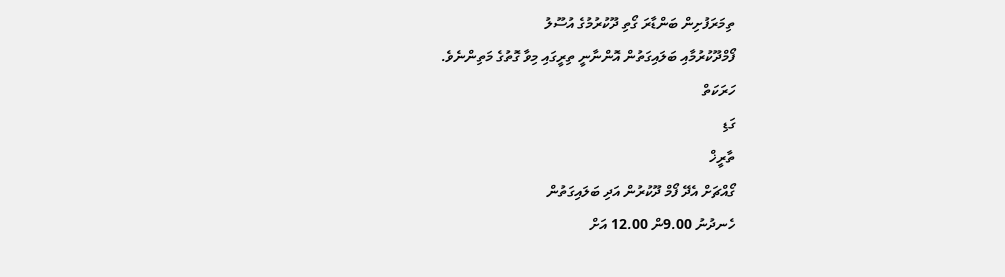ތިމަރަފުށިން ބަންޑާރަ ގޯތި ދޫކުރުމުގެ އުސޫލު
ފޯމްދޫކުރުމާއި ބަލައިގަތުން އޮންނާނީ ތިރީގައި މިވާ ގޮތުގެ މަތިންނެވެ.
ހަރަކަތް
ގަޑި
ތާރީޚް
ގޯއްޗަށް އެދޭ ފޯމް ދޫކުރުން އަދި ބަލައިގަތުން
ހެނދުނު 9.00ން 12.00 އަށް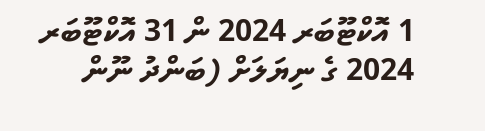1 އޮކްޓޫބަރ 2024 ން 31 އޮކްޓޫބަރ 2024 ގެ ނިޔަލަށް (ބަންދު ނޫން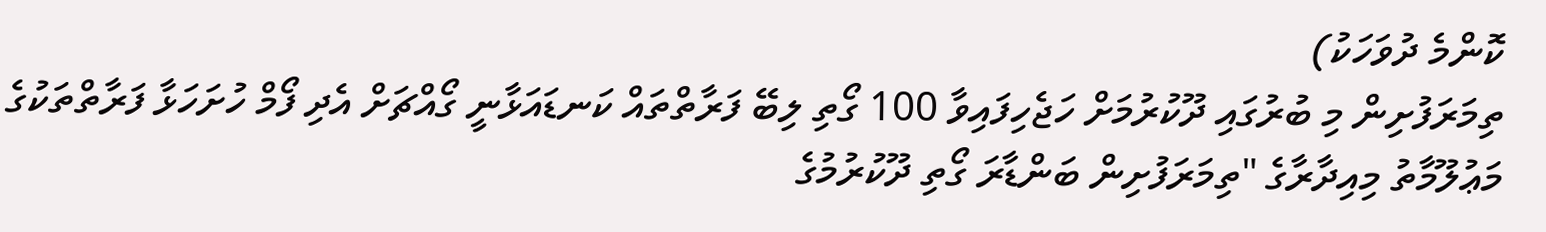ކޮންމެ ދުވަހަކު)
ތިމަރަފުށިން މި ބުރުގައި ދޫކުރުމަށް ހަޖެހިފައިވާ 100 ގޯތި ލިބޭ ފަރާތްތައް ކަނޑައަޅާނީ ގޯއްޗަށް އެދި ފޯމް ހުށަހަޅާ ފަރާތްތަކުގެ މަޢުލޫމާތު މިއިދާރާގެ "ތިމަރަފުށިން ބަންޑާރަ ގޯތި ދޫކުރުމުގެ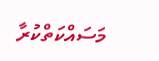މަސައްކަތްކުރާ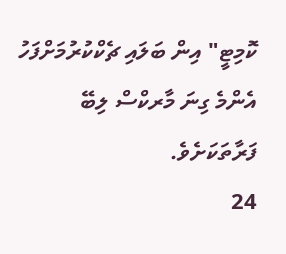ކޮމިޓީ" އިން ބަލައި ޗެކްކުރުމަށްފަހު އެންމެ ގިނަ މާރކްސް ލިބޭ ފަރާތަކަށެވެ.
24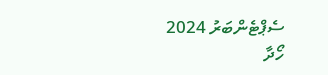ސެޕްޓެންބަރު 2024
ހޯދާ